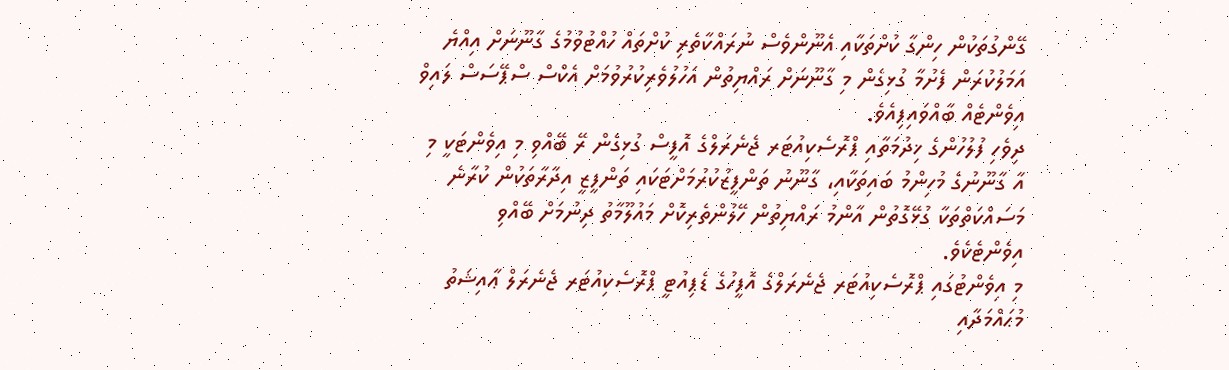ގޭންގުތަކުން ހިންގާ ކުށްތަކާއި އެނޫންވެސް ނުރައްކާތެރި ކުށްތައް ހުއްޓުވުމުގެ ގާނޫނަށް އިއްޔެ އަމަލުކުރަން ފެށުމާ ގުޅިގެން މި ގާނޫނަށް ރައްޔިތުން އަހުލުވެރިކުރުވުމަށް އެކްސް ސްޕޭސަސް ލައިވް އިވެންޓެއް ބާއްވައިފިއެވެ.
ދިވެހި ފުލުހުންގެ ޚިދުމަތާއި ޕްރޮސެކިއުޓަރ ޖެނެރަލްގެ އޮފީސް ގުޅިގެން ރޭ ބޭއްވި މި އިވެންޓަކީ މި އާ ގާނޫނުގެ މުހިންމު ބައިތަކާއި، ގާނޫނު ތަންފީޒުކުރުމަށްޓަކައި ތަންފީޒީ އިދާރާތަކުން ކުރާނެ މަސައްކަތްތަކާ ގުޅޭގޮތުން އާންމު ރައްޔިތުން ހޭލުންތެރިކޮށް މައުލޫމާތު ދިނުމަށް ބޭއްވި އިވެންޓެކެވެ.
މި އިވެންޓުގައި ޕްރޮސެކިއުޓަރ ޖެނެރަލްގެ އޮފީހުގެ ޑެޕިއުޓީ ޕްރޮސެކިއުޓަރ ޖެނެރަލް ޢާއިޝަތު މުޙައްމަދާއި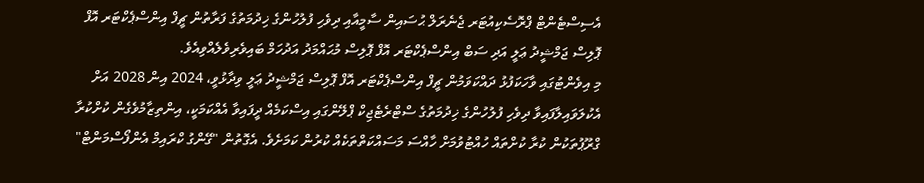އެސިސްޓެންޓް ޕްރޮސެކިއުޓަރ ޖެނެރަލް ޙުސައިން ސާމީއާއި ދިވެހި ފުލުހުންގެ ޚިދުމަތުގެ ފަރާތުން ޗީފް އިންސްޕެކްޓަރ އޮފް ޕޮލިސް ޖަމްޝީދު ޢަލީ އަދި ސަބް އިންސްޕެކްޓަރ އޮފް ޕޮލިސް މުޙައްމަދު އަދުހަމް ބައިވެރިވެލެއްވިއެވެ.
މި އިވެންޓުގައި ވާހަކަފުޅު ދައްކަވަމުން ޗީފް އިންސްޕެކްޓަރ އޮފް ޕޮލިސް ޖަމްޝީދު ޢަލީ ވިދާޅުވީ، 2024 އިން 2028 އަށް އެކުލަވައިލާފައިވާ ދިވެހި ފުލުހުންގެ ޚިދުމަތުގެ ސްޓްރެޓެޖިކް ޕްލޭންގައި އިސްކަމެއް ދީފައިވާ އެއްކަމަކީ، އިންތިޒާމުވެގެން ކުށްކުރާ ގްރޫޕުތަކުން ކުރާ ކުށްތައް ހުއްޓުވުމަށް ހާއްސަ މަސައްކަތްތަކެއް ކުރުން ކަމަށެވެ. އެގޮތުން "ގޭންގު ކްރައިމް އެންފޯސްމަންޓް"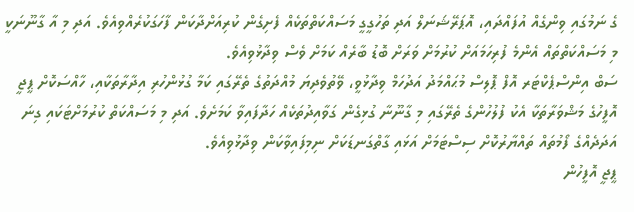ގެ ނަމުގައި ވިންގެއް އުފައްދައި، އޮޕަރޭޝަނަލް އަދި ތަހުގީގީ މަސައްކަތްތަކެއް ފެށިގެން ކުރިއަށްދާކަން ފާހަގަކުރެއްވިއެވެ. އަދި މި އާ ގާނޫނަކީ މި މަސައްކަތްތައް އެންމެ ފުރިހަމައަށް ކުރުމަށް ވަރަށް ބޮޑު ބާރެއް ކަމަށް ވެސް ވިދާޅުވިއެވެ.
ސަބް އިންސްޕެކްޓަރ އޮފް ޕޮލިސް މުޙައްމަދު އަދުހަމް ވިދާޅުވީ، ވޭތުވެދިޔަ މުއްދަތުގެ ތެރޭގައި ކަމާ ގުޅުންހުރި އިދާރާތަކާއި، ހާއްސަކޮށް ޕީޖީ އޮފީހުގެ މަޝްވަރާތަކާ އެކު ފުލުހުންގެ ތެރޭގައި މި ގާނޫނާ ގުޅިގެން ގަވާއިދުތަކެއް ހަދާފައިވާ ކަމަށެވެ. އަދި މި މަސައްކަތް ކުރުމަށްޓަކައި ގިނަ އަދަދެއްގެ ފޯމުތައް ތައްޔާރުކޮށް ސިސްޓަމަށް އަޅައި ގާތްގަނޑަކަށް ނިމިފައިވާކަން ވިދާޅުވިއެވެ.
ޕީޖީ އޮފީހުން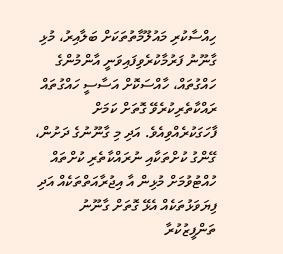ހިއްސާކުރި މައުލޫމާތުތަކަށް ބަލާއިރު، މުޅި ގާނޫނު ފަރުމާކުރެވިފައިވަނީ އާންމުންގެ ހައްގުތައް، ހާއްސަކޮށް އަސާސީ ހައްގުތައް ރައްކާތެރިކުރެވޭ ގޮތަށް ކަމަށް ފާހަގަކުރެއްވިއެވެ. އަދި މި ގާނޫނުގެ ދަށުން، ގޭންގު ކުށްތަކާއި ނުރައްކާތެރި ކުށްތައް ހުއްޓުވުމަށް މުޅިން އާ އިޖުރާއަތްތަކެއް އަދި ފިޔަވަޅުތަކެއް އެޅޭ ގޮތަށް ގާނޫނު ތަންފީޒުކުރާ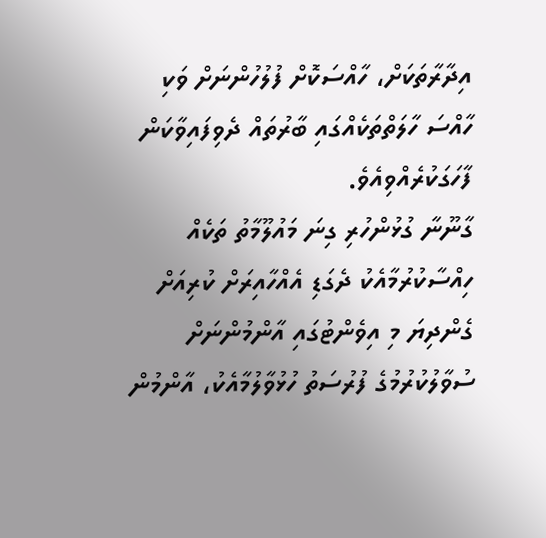އިދާރާތަކަށް، ހާއްސަކޮށް ފުލުހުންނަށް ވަކި ހާއްސަ ހާލަތްތަކެއްގައި ބާރުތައް ދެވިފައިވާކަން ފާހަގަކުރެއްވިއެވެ.
ގާނޫނާ ގުޅުންހުރި ގިނަ މައުލޫމާތު ތަކެއް ހިއްސާކުރުމާއެކު ދެގަޑި އެއްހާއިރަށް ކުރިއަށް ގެންދިޔަ މި އިވެންޓުގައި އާންމުންނަށް ސުވާލުކުރުމުގެ ފުރުސަތު ހުޅުވާލުމާއެކު، އާންމުން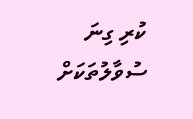ކުރި ގިނަ ސުވާލުތަކަށް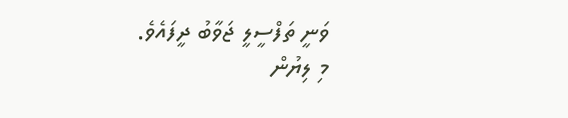ވަނީ ތަފްސީލީ ޖަވާބު ދީފައެވެ.
މި ލިޔުން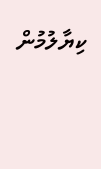ކިޔާލުމުން